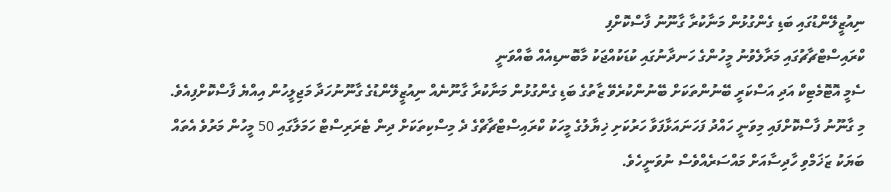ނިއުޒީލޭންޑުގައި ބަޑި ގެންގުޅުން މަނާކުރާ ގާނޫނު ފާސްކޮށްފި
ކްރައިސްޓްޗާޗުގައި މަރާލެވުނު މީހުންގެ ހަނދާނުގައި ކުޑަކުއްޖަކު މާބޮނޑިއެއް ބާއްވަނީ
ސެމީ އޮޓޮމެޓިކް އަދި އަސްކަރީ ބޭނުންތަކަށް ބޭނުންކުރެވޭ ޒާތުގެ ބަޑި ގެންގުޅުން މަނާކުރާ ގާނޫނެއް ނިއުޒީލޭންޑުގެ ގާނޫނުހަދާ މަޖިލީހުން އިއްޔެ ފާސްކޮށްފިއެވެ. މި ގާނޫނު ފާސްކޮށްފައި މިވަނީ ހައްދު ފަހަނައަޅާފަވާ ހަރުކަށި ޚިޔާލުގެ މީހަކު ކްރައިސްޓްޗާޗްގެ ދެ މިސްކިތަކަށް ދިން ޓެރަރިސްޓް ހަމަލާގައި 50 މީހުން މަރުވެ އެތައް ބަޔަކު ޒަޚަމްވި ހާދިސާއަށް މައްސަރެއްވެސް ނުވަނީހެވެ.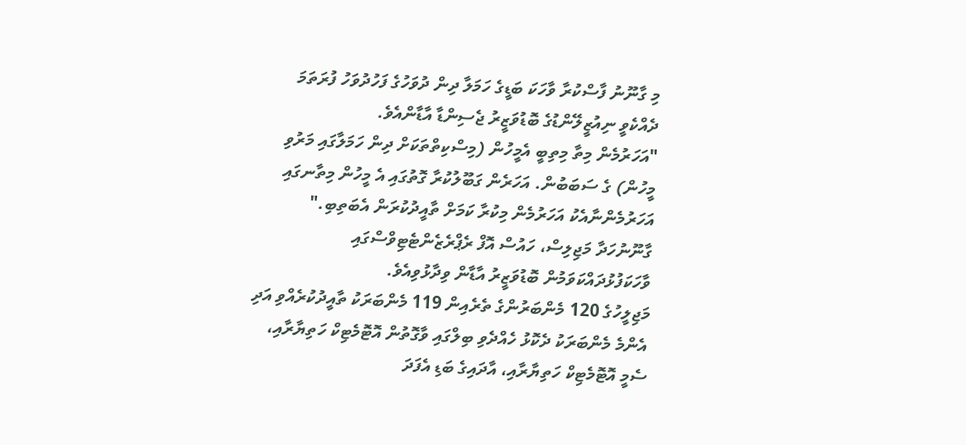މި ގާނޫނު ފާސްކުރާ ވާހަކަ ބަޑީގެ ހަމަލާ ދިން ދުވަހުގެ ފަހުދުވަހު ފުރަތަމަ ދެއްކެވީ ނިއުޒީލޭންޑުގެ ބޮޑުވަޒީރު ޖެސިންޑާ އާޑާންއެވެ.
"އަހަރުމެން މިތާ މިތިބީ އެމީހުން (މިސްކިތްތަކަށް ދިން ހަމަލާގައި މަރުވި މީހުން) ގެ ސަބަބުން. އަހަރެން ގަބޫލުކުރާ ގޮތުގައި އެ މީހުން މިތާނގައި އަހަރުމެންނާއެކު އަހަރުމެން މިކުރާ ކަމަށް ތާއީދުކުރަން އެބަތިބި." ގާނޫނުހަދާ މަޖިލިސް، ހައުސް އޮފް ރެޕްރެޒެންޓެޓިވްސްގައި ވާހަކަފުޅުދައްކަވަމުން ބޮޑުވަޒީރު އާޑާން ވިދާޅުވިއެވެ.
މަޖިލީހުގެ 120 މެންބަރުންގެ ތެރެއިން 119 މެންބަރަކު ތާއީދުކުރެއްވި އަދި އެންމެ މެންބަރަކު ދެކޮޅު ހެއްދެވި ބިލްގައި ވާގޮތުން އޮޓޮމެޓިކް ހަތިޔާރާއި، ސެމީ އޮޓޮމެޓިކް ހަތިޔާރާއި، އާދައިގެ ބަޑި އެފަދަ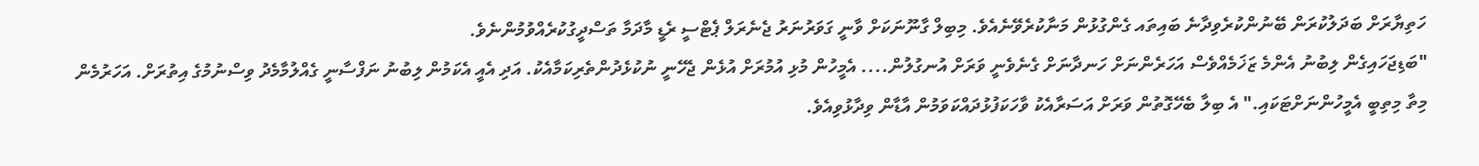ހަތިޔާރަށް ބަދަލުކުރަން ބޭނުންކުރެވިދާނެ ބައިތައ ގެންގުޅުން މަނާކުރެވޭނެއެވެ. މިބިލް ގާނޫނަކަށް ވާނީ ގަވަރުނަރު ޖެނެރަލް ޕެޓްސީ ރެޑީ މާދަމާ ތަސްދީގުކުރެއްވުމުންނެވެ.
"ބަޑިޖަހައިގެން ލިބުނު އެންމެ ޒަޚަމެއްވެސް އަހަރެންނަށް ހަނދާނަށް ގެނެވެނީ ވަރަށް އުނގުލުން.... އެމީހުން މުޅި އުމުރަށް އުޅެން ޖެހޭނީ ނުކުޅެދުންތެރިކަމާއެކު. އަދި އެއީ އެކަމުން ލިބުނު ނަފްސާނީ ގެއްލުމާމެދު ވިސްނުމުގެ އިތުރަށް. އަހަރުމެން މިތާ މިތިބީ އެމީހުންނަށްޓަކައި." އެ ބިލާ ބެހޭގޮތުން ވަރަށް އަސަރާއެކު ވާހަކަފުޅުދައްކަވަމުން އާޑާން ވިދާޅުވިއެވެ.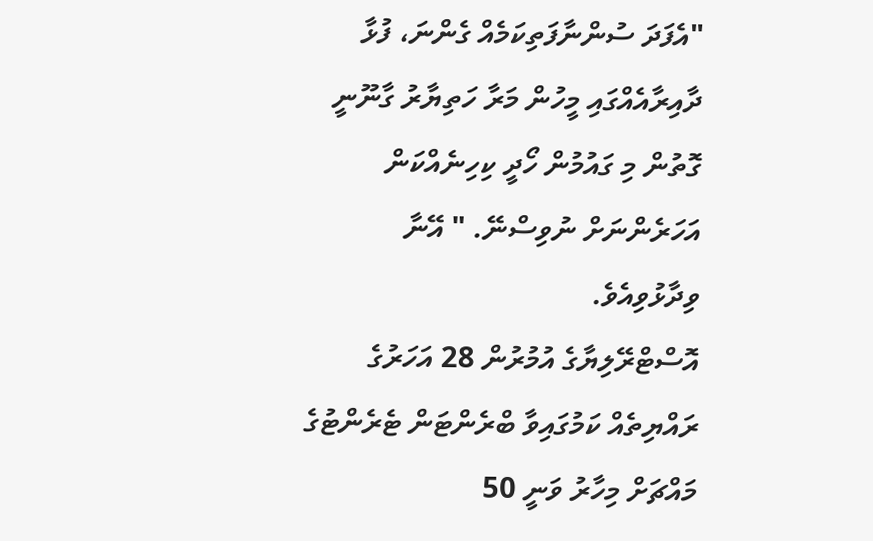"އެފަދަ ސުންނާފަތިކަމެއް ގެންނަ، ފުޅާ ދާއިރާއެއްގައި މީހުން މަރާ ހަތިޔާރު ގާނޫނީ ގޮތުން މި ގައުމުން ހޯދީ ކިހިނެއްކަން އަހަރެންނަށް ނުވިސްނޭ. " އޭނާ ވިދާޅުވިއެވެ.
އޮސްޓްރޭލިޔާގެ އުމުރުން 28 އަހަރުގެ ރައްޔިތެއް ކަމުގައިވާ ބްރެންޓަން ޓެރެންޓުގެ މައްޗަށް މިހާރު ވަނީ 50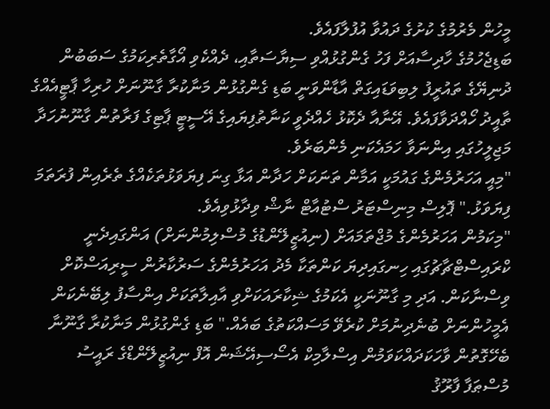މީހުން މެރުމުގެ ކުށުގެ ދައުވާ އުފުލާފައެވެ.
ބަޑިޖެހުމުގެ ހާދިސާއަށް ފަހު ގެންގުޅުއްވި ސިޔާސަތާއި، ދެއްކެވި އޯގާތެރިކަމުގެ ސަބަބުން ދުނިޔޭގެ ތައުރީފު ލިބިވަޑައިގަތް އާޑާންވަނީ ބަޑި ގެންގުޅުން މަނާކުރާ ގާނޫނަށް ހުރިހާ ޕާޓީއެއްގެ ތާއީދު ހޯއްދަވާފައެވެ. އޭނާއާ ދެކޮޅު ހެއްދެވީ ކަނާތުފިޔައިގެ އޭސީޓީ ޕާޓިގެ ފަރާތުން ގާނޫނުހަދާ މަޖިލީހުގައި އިންނަވާ ހަމައެކަނި މެންބަރެވެ.
"މިއީ އަހަރުމެންގެ ގައުމަކީ އަމާން ތަނަކަށް ހަދާން އަޅާ ގިނަ ފިޔަވަޅުތަކެއްގެ ތެރެއިން ފުރަތަމަ ފިޔަވަޅު." ޕޮލިސް މިނިސްޓަރު ސްޓުއާޓް ނާޝް ވިދާޅުވިއެވެ.
"މިކަމުން އަހަރުމެންގެ މުޖްތަމައަށް (ނިއުޒީލޭންޑުގެ މުސްލިމުންނަށް) އަންގައިދެނީ ކްރައިސްޓްޗާޗުގައި ހިނގައިދިޔަ ކަންތަކާ މެދު އަހަރުމެންގެ ސަރުކާރުން ސީރިއަސްކޮށް ވިސްނާކަން. އަދި މި ގާނޫނަކީ އެކަމުގެ ޝިކާރައަކަށްވި އާއިލާތަކަށް އިންސާފު ލިބޭނެކަން އެމީހުންނަށް ބުނެދިނުމަށް ކުރެވޭ މަސައްކަތުގެ ބައެއް." ބަޑި ގެންގުޅުން މަނާކުރާ ގާނޫނާ ބެހޭގޮތުން ވާހަކަދައްކަވަމުން އިސްލާމިކް އެސޯސިއޭޝަން އޮފް ނިއުޒީލޭންޑްގެ ރައީސު މުސްޠަފާ ފާރޫޤު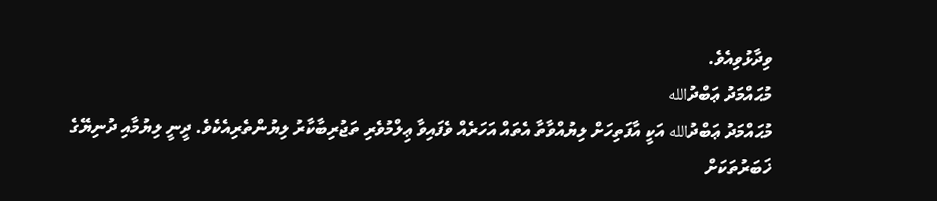ވިދާޅުވިއެވެ.
މުޙައްމަދު ޢަބްދުالله
މުޙައްމަދު ޢަބްދުالله އަކީ އާފަތިހަށް ލިޔުއްވާތާ އެތައް އަހަރެއް ވެފައިވާ ޢިލްމުވެރި ތަޖުރިބާކާރު ލިޔުންތެރިއެކެވެ. ދީނީ ލިޔުމާއި ދުނިޔޭގެ ޚަބަރުތަކަށް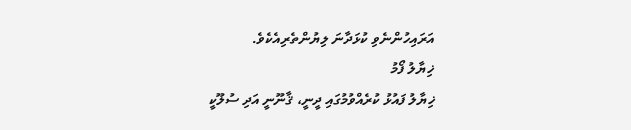އަރައިހުންނެވި ކުޅަދާނަ ލިޔުންތެރިއެކެވެ.
ޚިޔާލު ފޯމު
ޚިޔާލު ފައުޅު ކުރެއްވުމުގައި ދީނީ، ޤާނޫނީ އަދި ސުލޫކީ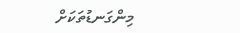މިންގަނޑުތަކަށް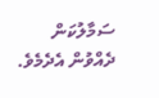ސަމާލުކަން ދެއްވުން އެދެމެވެ.